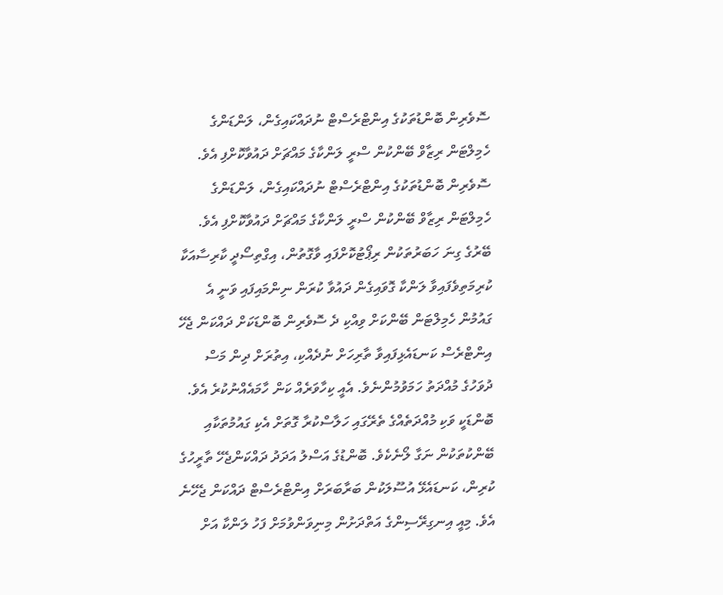ސޮވެރިން ބޮންޑުތަކުގެ އިންޓްރެސްޓް ނުދައްކައިގެން، ލަންޑަންގެ ހެމިލްޓަން ރިޒާވް ބޭންކުން ސްރީ ލަންކާގެ މައްޗަށް ދައުވާކޮށްފި އެވެ.
ސޮވެރިން ބޮންޑުތަކުގެ އިންޓްރެސްޓް ނުދައްކައިގެން، ލަންޑަންގެ ހެމިލްޓަން ރިޒާވް ބޭންކުން ސްރީ ލަންކާގެ މައްޗަށް ދައުވާކޮށްފި އެވެ.
ބޭރުގެ ގިނަ ހަބަރުތަކުން ރިޕޯޓުކޮށްފައި ވާގޮތުން، އިގްތިސޯދީ ކާރިސާއަކާ ކުރިމަތިވެފައިވާ ލަންކާ ގޮވައިގެން ދައުވާ ކުރަން ނިންމައިފައި ވަނީ އެ ގައުމުން ހެމިލްޓަން ބޭންކަށް ވިއްކި ދެ ސޮވެރިން ބޮންޑަކަށް ދައްކަން ޖެހޭ އިންޓްރެސް ކަނޑައެޅިފައިވާ ތާރިހަށް ނުދެއްކި، އިތުރަށް ދިން މަސް ދުވަހުގެ މުއްދަތު ހަމަވުމުންނެވެ. އެއީ ކިހާވަރެއް ކަން ހާމައެއްނުކުރެ އެވެ.
ބޮންޑަކީ ވަކި މުއްދަތެއްގެ ތެރޭގައި ހަލާސްކުރާ ގޮތަށް އެކި ގައުމުތަކާއި ބޭންކުތަކުން ނަގާ ލޯނެކެވެ. ބޮންޑުގެ އަސްލު އަދަދު ދައްކަންޖެހޭ ތާރީހުގެ ކުރިން، ކަނޑައެޅޭ އުސޫލަކުން ބަރާބަރަށް އިންޓްރެސްޓް ދައްކަން ޖެހޭނެ އެވެ. މިއީ އިނގިރޭސިންގެ އަތްދަށުން މިނިވަންވުމަށް ފަހު ލަންކާ އަށް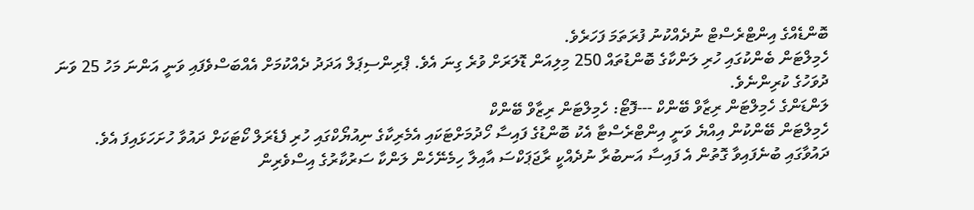ބޮންޑެއްގެ އިންޓްރެސްޓް ނުދެއްކުނު ފުރަތަމަ ފަހަރެވެ.
ހެމިލްޓަން ބެންކުގައި ހުރި ލަންކާގެ ބޮންޑުތައް 250 މިލިއަން ޑޮލަރަށް ވުރެ ގިނަ އެވެ. ޕްރިންސިޕަލް އަދަދު ދެއްކުމަށް އެއްބަސްވެފައި ވަނީ އަންނަ މަހު 25 ވަނަ ދުވަހުގެ ކުރިންނެވެ.
ލަންޑަންގެ ހެމިލްޓަން ރިޒާވް ބޭންކް ---ފޮޓޯ: ހެމިލްޓަން ރިޒާވް ބޭންކް
ހެމިލްޓަން ބޭންކުން އިއްޔެ ވަނީ އިންޓްރެސްޓާ އެކު ބޮންޑުގެ ފައިސާ ހޯދުމަށްޓަކައި އެމެރިކާގެ ނިއުޔޯކްގައި ހުރި ފެޑެރަލް ކޯޓަކަށް ދައުވާ ހުށަހަޅައިފަ އެވެ.
ދައުވާގައި ބުނެފައިވާ ގޮތުން އެ ފައިސާ އަނބުރާ ނުދެއްކީ ރާޖަޕަކްސަ އާއިލާ ހިމެނޭހެން ލަންކާ ސަރުކާރުގެ އިސްވެރިން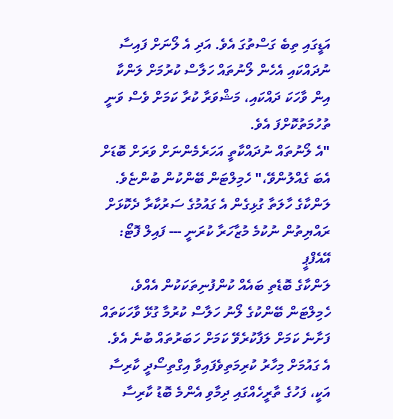އަޑީގައި ތިބެ ގަސްތުގަ އެވެ. އަދި އެ ލޯނަށް ފައިސާ ނުދައްކައި އެހެން ލޯނުތައް ހަލާސް ކުރުމަށް ލަންކާ އިން ވާހަކަ ދައްކައި، މަޝްވަރާ ކުރާ ކަމަށް ވެސް ވަނީ ތުހުމަތުކޮށްފަ އެވެ.
"އެ ލޯނުތައް ނުދައްކާތީ އަހަރެމެންނަށް ވަރަށް ބޮޑަށް އެބަ ގެއްލުންވޭ،" ހެމިލްޓަން ބޭންކުން ބުންޏެވެ.
ލަންކާގެ ހާލަތާ ގުޅިގެން އެ ގައުމުގެ ސަރުކާރާ ދެކޮޅަށް ރައްޔިތުން ނުކުމެ މުޒާހަރާ ކުރަނީ --- ފައިލް ފޮޓޯ: އޭއެފްޕީ
ލަންކާގެ ބޮޑެތި ބައެއް ކުންފުނިތަކަކުން އެއްވެ، ހެމިލްޓަން ބޭންކުގެ ލޯނު ހަލާސް ކުރުމާ ގުޅޭ ވާހަކަތައް ފަށާނެ ކަމަށް ލަފާކުރެވޭ ކަމަށް ހަބަރުތައް ބުނެ އެވެ.
އެ ގައުމަށް މިހާރު ކުރިމަތިވެފައިވާ އިގްތިސޯދީ ކާރިސާ އަކީ، ފަހުގެ ތާރީހެއްގައި ދިމާވި އެންމެ ބޮޑު ކާރިސާ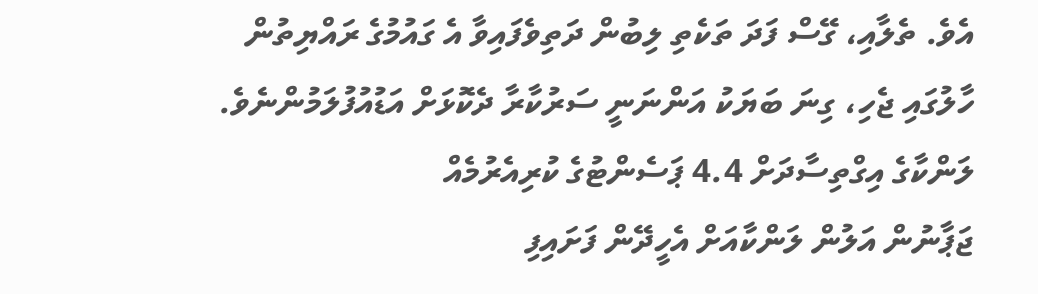އެވެ. ތެލާއި، ގޭސް ފަދަ ތަކެތި ލިބުން ދަތިވެފައިވާ އެ ގައުމުގެ ރައްޔިތުން ހާލުގައި ޖެހި، ގިނަ ބަޔަކު އަންނަނީ ސަރުކާރާ ދެކޮޅަށް އަޑުއުފުލަމުންނެވެ.
ލަންކާގެ އިގްތިސާދަށް 4.4 ޕަސެންޓުގެ ކުރިއެރުމެއް
ޖަޕާނުން އަލުން ލަންކާއަށް އެހީދޭން ފަށައިފި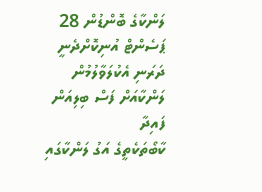ލަންކާގެ ބޮންޑުން 28 ޕަސެންޓް އުނިކޮށްދެނީ
ދަރަނި އެކުލަވާލުމުން ލަންކާއަށް ފަސް ބިލިއަން ފައިދާ
ކާބޯތަކެތީގެ އަގު ލަންކާގައި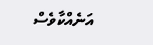އަނެއްކާވެސް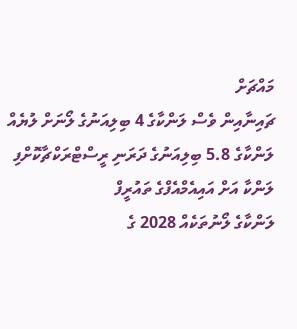މައްޗަށް
ޗައިނާއިން ވެސް ލަންކާގެ 4 ބިލިއަނުގެ ލޯނަށް ލުޔެއް
ލަންކާގެ 5.8 ބިލިއަނުގެ ދަރަނި ރީސްޓްރަކްޗާކޮށްފި
ލަންކާ އަށް އައިއެމްއެފްގެ ތައުރީފް
ލަންކާގެ ލޯނުތަކެއް 2028 ގެ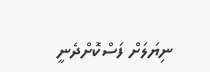ނިޔަލަށް ފަސްކޮށްދެނީ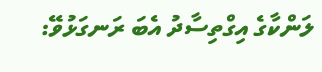ލަންކާގެ އިގްތިސާދު އެބަ ރަނގަޅުވޭ: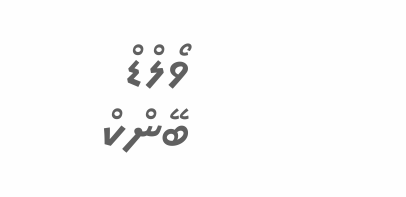ވޯލްޑް ބޭންކް